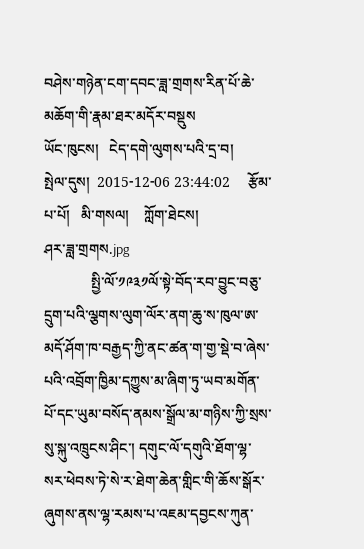བཤེས་གཉེན་ངག་དབང་ཟླ་གྲགས་རིན་པོ་ཆེ་མཆོག་གི་རྣམ་ཐར་མདོར་བསྡུས
ཡོང་ཁུངས།   ངེད་དགེ་ལུགས་པའི་དྲ་བ།     སྤེལ་དུས།  2015-12-06 23:44:02     རྩོམ་པ་པོ།   མི་གསལ།    ཀློག་ཐེངས།
ཤར་ཟླ་གྲགས.jpg
             སྤྱི་ལོ་༡༩༣༡ལོ་སྟེ་བོད་རབ་བྱུང་བཅུ་དྲུག་པའི་ལྕགས་ལུག་ལོར་ནག་ཆུ་ས་ཁུལ་ཨ་མདོ་ཤོག་ཁ་བརྒྱད་ཀྱི་ནང་ཚན་ག་གྱ་སྡེ་བ་ཞེས་པའི་འབྲོག་ཁྱིམ་དཀྱུས་མ་ཞིག་ཏུ་ཡབ་མགོན་པོ་དང་ཡུམ་བསོད་ནམས་སྒྲོལ་མ་གཉིས་ཀྱི་སྲས་སུ་སྐུ་འཁྲུངས་ཤིང་། དགུང་ལོ་དགུའི་ཐོག་ལྷ་སར་ཕེབས་ཏེ་སེ་ར་ཐེག་ཆེན་གླིང་གི་ཆོས་སྒོར་ཞུགས་ནས་ལྷ་རམས་པ་འཇམ་དབྱངས་ཀུན་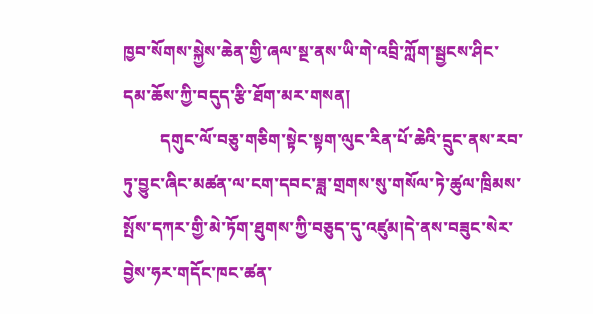ཁྱབ་སོགས་སྐྱེས་ཆེན་གྱི་ཞལ་སྔ་ནས་ཡི་གེ་འབྲི་ཀློག་སྦྱངས་ཤིང་དམ་ཆོས་ཀྱི་བདུད་རྩི་ཐོག་མར་གསན།
         དགུང་ལོ་བཅུ་གཅིག་སྟེང་སྟག་ལུང་རིན་པོ་ཆེའི་དྲུང་ནས་རབ་ཏུ་བྱུང་ཞིང་མཚན་ལ་ངག་དབང་ཟླ་གྲགས་སུ་གསོལ་ཏེ་ཚུལ་ཁྲིམས་སྤོས་དཀར་གྱི་མེ་ཏོག་ཐུགས་ཀྱི་བཅུད་དུ་འཛུམ།དེ་ནས་བཟུང་སེར་བྱེས་ཧར་གདོང་ཁང་ཚན་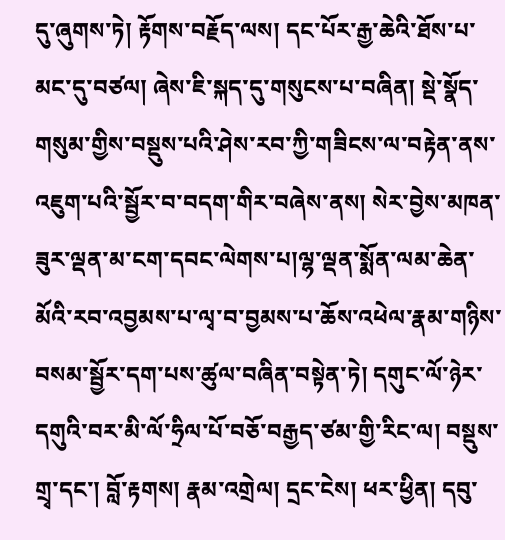དུ་ཞུགས་ཏེ། རྟོགས་བརྗོད་ལས། དང་པོར་རྒྱ་ཆེའི་ཐོས་པ་མང་དུ་བཙལ། ཞེས་ཇི་སྐད་དུ་གསུངས་པ་བཞིན། སྡེ་སྣོད་གསུམ་གྱིས་བསྡུས་པའི་ཤེས་རབ་ཀྱི་གཟིངས་ལ་བརྟེན་ནས་འཇུག་པའི་སྦྱོར་བ་བདག་གིར་བཞེས་ནས། སེར་བྱེས་མཁན་ཟུར་ལྡན་མ་ངག་དབང་ལེགས་པ།ལྷ་ལྡན་སྨོན་ལམ་ཆེན་མོའི་རབ་འབྱམས་པ་ལྭ་བ་བྱམས་པ་ཆོས་འཕེལ་རྣམ་གཉིས་བསམ་སྦྱོར་དག་པས་ཚུལ་བཞིན་བསྟེན་ཏེ། དགུང་ལོ་ཉེར་དགུའི་བར་མི་ལོ་ཧྲིལ་པོ་བཅོ་བརྒྱད་ཙམ་གྱི་རིང་ལ། བསྡུས་གྲྭ་དང་། བློ་རྟགས། རྣམ་འགྲེལ། དྲང་ངེས། ཕར་ཕྱིན། དབུ་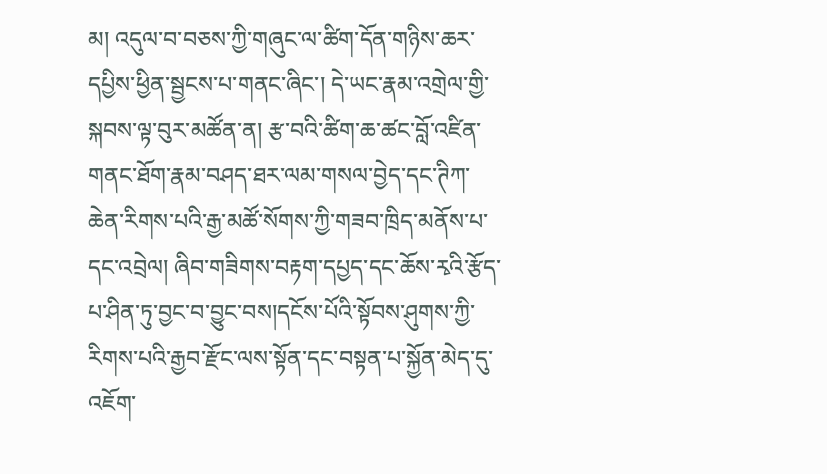མ། འདུལ་བ་བཅས་ཀྱི་གཞུང་ལ་ཚིག་དོན་གཉིས་ཆར་དཔྱིས་ཕྱིན་སྦྱངས་པ་གནང་ཞིང་། དེ་ཡང་རྣམ་འགྲེལ་གྱི་སྐབས་ལྟ་བུར་མཚོན་ན། རྩ་བའི་ཚིག་ཆ་ཚང་བློ་འཛིན་གནང་ཐོག་རྣམ་བཤད་ཐར་ལམ་གསལ་བྱེད་དང་ཊིཀ་ཆེན་རིགས་པའི་རྒྱ་མཚོ་སོགས་ཀྱི་གཟབ་ཁྲིད་མནོས་པ་དང་འབྲེལ། ཞིབ་གཟིགས་བརྟག་དཔྱད་དང་ཆོས་རྭའི་རྩོད་པ་ཤིན་ཏུ་བྱང་བ་བྱུང་བས།དངོས་པོའི་སྟོབས་ཤུགས་ཀྱི་རིགས་པའི་རྒྱབ་རྫོང་ལས་སྟོན་དང་བསྟན་པ་སྐྱོན་མེད་དུ་འཇོག་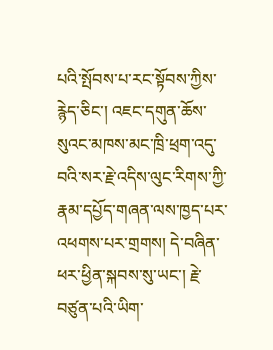པའི་སྤོབས་པ་རང་སྟོབས་ཀྱིས་རྙེད་ཅིང་། འཇང་དགུན་ཆོས་སུའང་མཁས་མང་ཁྲི་ཕྲག་འདུ་བའི་སར་རྗེ་འདིས་ལུང་རིགས་ཀྱི་རྣམ་དཔྱོད་གཞན་ལས་ཁྱད་པར་འཕགས་པར་གྲགས། དེ་བཞིན་ཕར་ཕྱིན་སྐབས་སུ་ཡང་། རྗེ་བཙུན་པའི་ཡིག་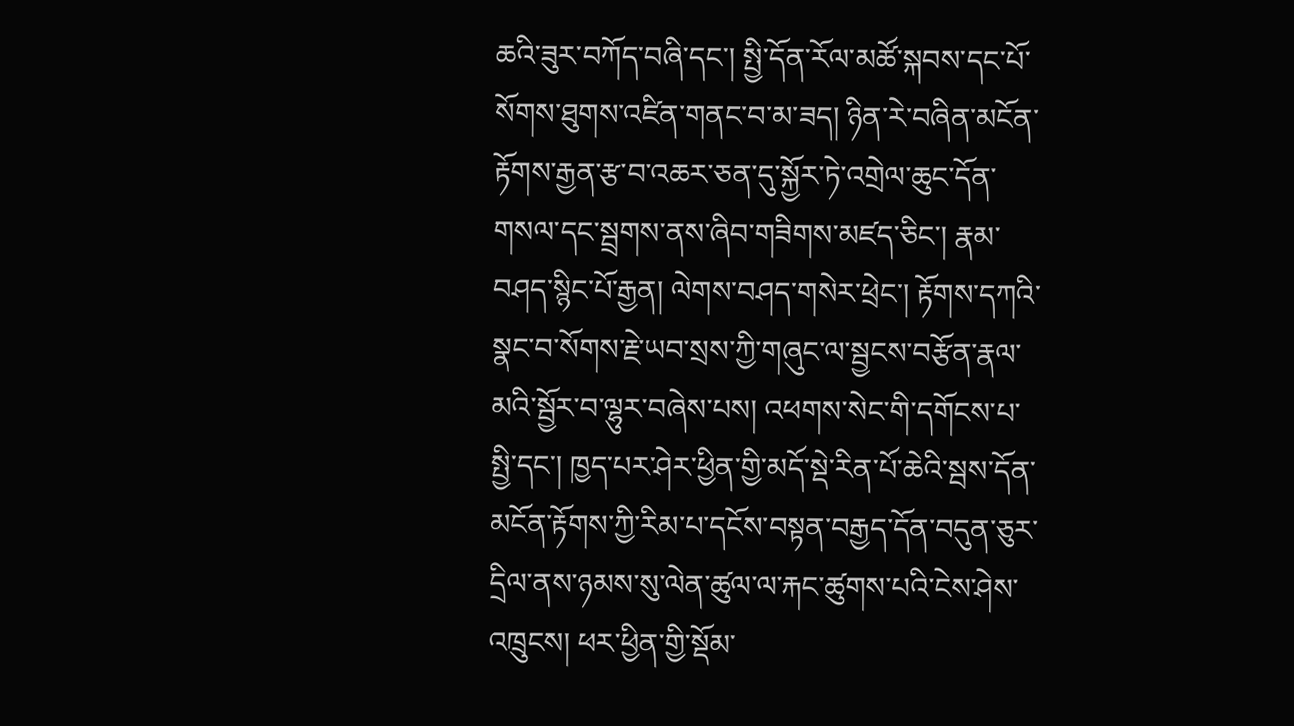ཆའི་ཟུར་བཀོད་བཞི་དང་། སྤྱི་དོན་རོལ་མཚོ་སྐབས་དང་པོ་སོགས་ཐུགས་འཛིན་གནང་བ་མ་ཟད། ཉིན་རེ་བཞིན་མངོན་རྟོགས་རྒྱན་རྩ་བ་འཆར་ཅན་དུ་སྐྱོར་ཏེ་འགྲེལ་ཆུང་དོན་གསལ་དང་སྦྲགས་ནས་ཞིབ་གཟིགས་མཛད་ཅིང་། རྣམ་བཤད་སྙིང་པོ་རྒྱན། ལེགས་བཤད་གསེར་ཕྲེང་། རྟོགས་དཀའི་སྣང་བ་སོགས་རྗེ་ཡབ་སྲས་ཀྱི་གཞུང་ལ་སྦྱངས་བརྩོན་རྣལ་མའི་སྦྱོར་བ་ལྷུར་བཞེས་པས། འཕགས་སེང་གི་དགོངས་པ་སྤྱི་དང་། ཁྱད་པར་ཤེར་ཕྱིན་གྱི་མདོ་སྡེ་རིན་པོ་ཆེའི་སྦས་དོན་མངོན་རྟོགས་ཀྱི་རིམ་པ་དངོས་བསྟན་བརྒྱད་དོན་བདུན་ཅུར་དྲིལ་ནས་ཉམས་སུ་ལེན་ཚུལ་ལ་རྐང་ཚུགས་པའི་ངེས་ཤེས་འཁྲུངས། ཕར་ཕྱིན་གྱི་སྡོམ་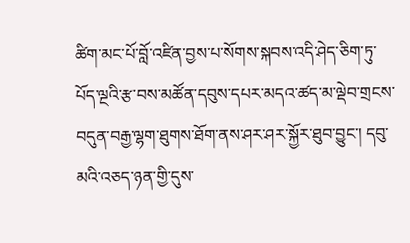ཚིག་མང་པོ་བློ་འཛིན་བྱས་པ་སོགས་སྐབས་འདི་ཤེད་ཅིག་ཏུ་པོད་ལྔའི་རྩ་བས་མཚོན་དབུས་དཔར་མདའ་ཚད་མ་ལྡེབ་གྲངས་བདུན་བརྒྱ་ལྷག་ཐུགས་ཐོག་ནས་ཤར་ཤར་སྐྱོར་ཐུབ་བྱུང་། དབུ་མའི་འཅད་ཉན་གྱི་དུས་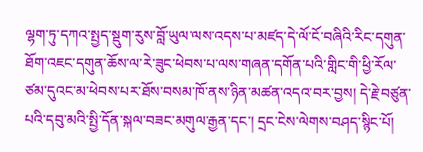ལྷག་ཏུ་དཀའ་སྤྱད་སྡུག་རུས་བློ་ཡུལ་ལས་འདས་པ་མཛད་དེ་ལོ་ངོ་བཞིའི་རིང་དགུན་ཐོག་འཇང་དགུན་ཆོས་ལ་རེ་ཟུང་ཕེབས་པ་ལས་གཞན་དགོན་པའི་གླིང་གི་ཕྱི་རོལ་ཙམ་དུའང་མ་ཕེབས་པར་ཐོས་བསམ་ཁོ་ནས་ཉིན་མཚན་འདའ་བར་བྱས། དེ་རྗེ་བཙུན་པའི་དབུ་མའི་སྤྱི་དོན་སྐལ་བཟང་མགུལ་རྒྱན་དང་། དྲང་ངེས་ལེགས་བཤད་སྙིང་པོ།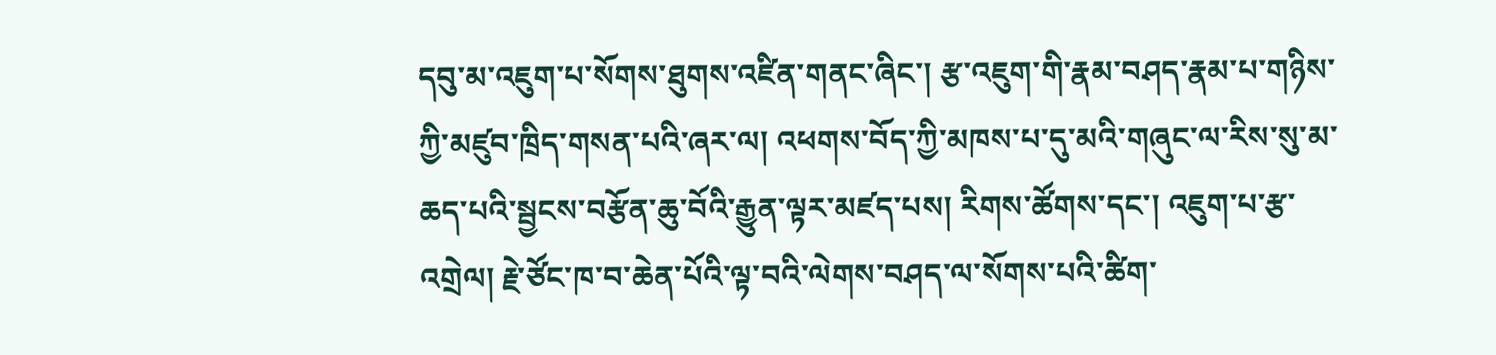དབུ་མ་འཇུག་པ་སོགས་ཐུགས་འཛིན་གནང་ཞིང་། རྩ་འཇུག་གི་རྣམ་བཤད་རྣམ་པ་གཉིས་ཀྱི་མཛུབ་ཁྲིད་གསན་པའི་ཞར་ལ། འཕགས་བོད་ཀྱི་མཁས་པ་དུ་མའི་གཞུང་ལ་རིས་སུ་མ་ཆད་པའི་སྦྱངས་བརྩོན་ཆུ་བོའི་རྒྱུན་ལྟར་མཛད་པས། རིགས་ཚོགས་དང་། འཇུག་པ་རྩ་འགྲེལ། རྗེ་ཙོང་ཁ་བ་ཆེན་པོའི་ལྟ་བའི་ལེགས་བཤད་ལ་སོགས་པའི་ཚིག་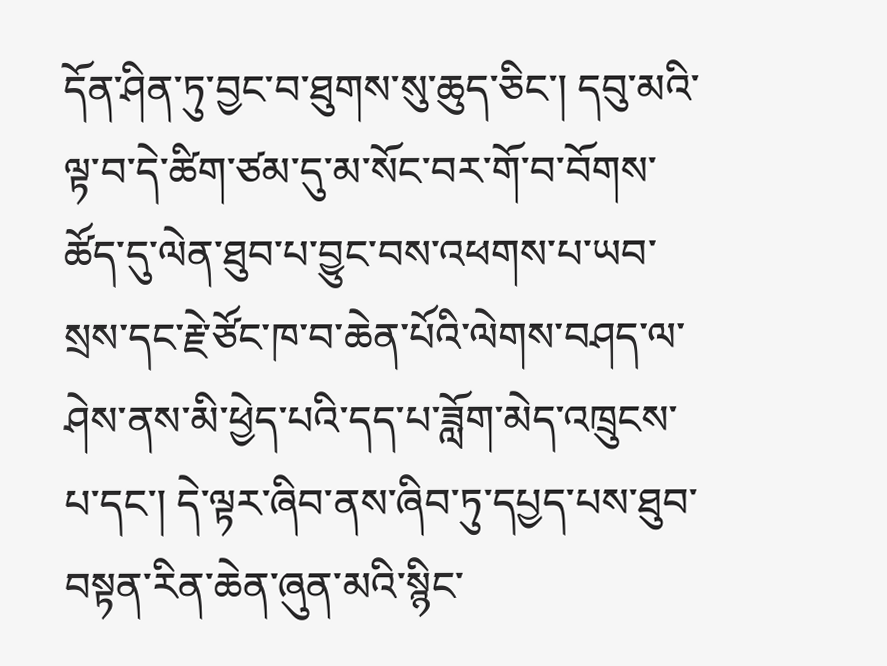དོན་ཤིན་ཏུ་བྱང་བ་ཐུགས་སུ་ཆུད་ཅིང་། དབུ་མའི་ལྟ་བ་དེ་ཚིག་ཙམ་དུ་མ་སོང་བར་གོ་བ་བོགས་ཚོད་དུ་ལེན་ཐུབ་པ་བྱུང་བས་འཕགས་པ་ཡབ་སྲས་དང་རྗེ་ཙོང་ཁ་བ་ཆེན་པོའི་ལེགས་བཤད་ལ་ཤེས་ནས་མི་ཕྱེད་པའི་དད་པ་ཟློག་མེད་འཁྲུངས་པ་དང་། དེ་ལྟར་ཞིབ་ནས་ཞིབ་ཏུ་དཔྱད་པས་ཐུབ་བསྟན་རིན་ཆེན་ཞུན་མའི་སྙིང་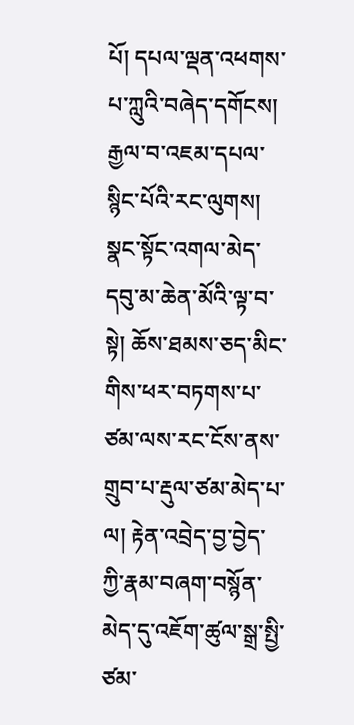པོ། དཔལ་ལྡན་འཕགས་པ་ཀླུའི་བཞེད་དགོངས། རྒྱལ་བ་འཇམ་དཔལ་སྙིང་པོའི་རང་ལུགས། སྣང་སྟོང་འགལ་མེད་དབུ་མ་ཆེན་མོའི་ལྟ་བ་སྟེ། ཆོས་ཐམས་ཅད་མིང་གིས་ཕར་བཏགས་པ་ཙམ་ལས་རང་ངོས་ནས་གྲུབ་པ་རྡུལ་ཙམ་མེད་པ་ལ། རྟེན་འབྲེད་བྱ་བྱེད་ཀྱི་རྣམ་བཞག་བསྙོན་མེད་དུ་འཇོག་ཚུལ་སྒྲ་སྤྱི་ཙམ་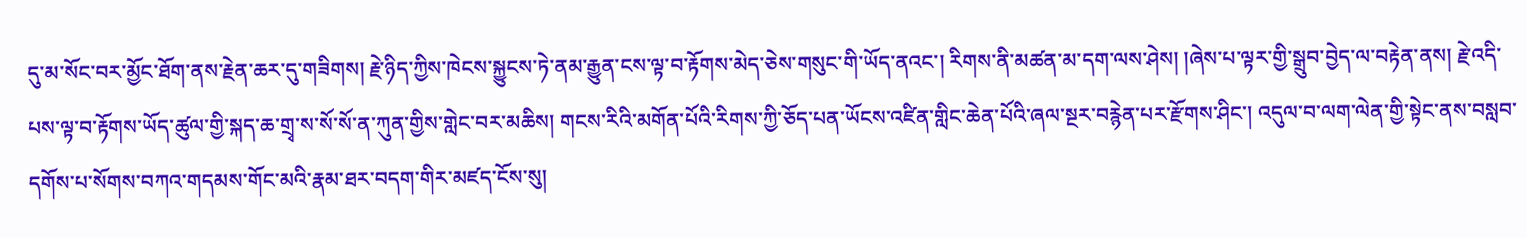དུ་མ་སོང་བར་མྱོང་ཐོག་ནས་རྗེན་ཆར་དུ་གཟིགས། རྗེ་ཉིད་ཀྱིས་ཁེངས་སྐྱུངས་ཏེ་ནམ་རྒྱུན་ངས་ལྟ་བ་རྟོགས་མེད་ཅེས་གསུང་གི་ཡོད་ནའང་། རིགས་ནི་མཚན་མ་དག་ལས་ཤེས། །ཞེས་པ་ལྟར་གྱི་སྒྲུབ་བྱེད་ལ་བརྟེན་ནས། རྗེ་འདི་པས་ལྟ་བ་རྟོགས་ཡོད་ཚུལ་གྱི་སྐད་ཆ་གྲྭ་ས་སོ་སོ་ན་ཀུན་གྱིས་གླེང་བར་མཆིས། གངས་རིའི་མགོན་པོའི་རིགས་ཀྱི་ཅོད་པན་ཡོངས་འཛིན་གླིང་ཆེན་པོའི་ཞལ་སྔར་བརྙེན་པར་རྫོགས་ཤིང་། འདུལ་བ་ལག་ལེན་གྱི་སྟེང་ནས་བསླབ་དགོས་པ་སོགས་བཀའ་གདམས་གོང་མའི་རྣམ་ཐར་བདག་གིར་མཛད་ངོས་སུ།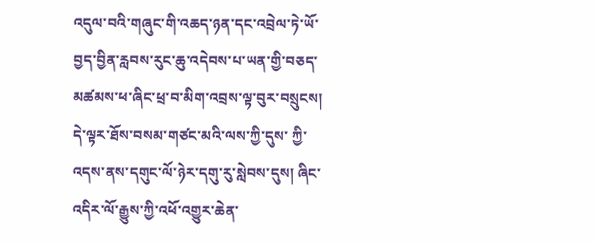འདུལ་བའི་གཞུང་གི་འཆད་ཉན་དང་འབྲེལ་ཏེ་ཡོ་བྱད་བྱིན་རླབས་རུང་ཆུ་འདེབས་པ་ཡན་གྱི་བཅད་མཚམས་ཕ་ཞིང་ཕྲ་བ་མིག་འབྲས་ལྟ་བུར་བསྲུངས། དེ་ལྟར་ཐོས་བསམ་གཙང་མའི་ལས་ཀྱི་དུས་ ཀྱི་འདས་ནས་དགུང་ལོ་ཉེར་དགུ་རུ་སླེབས་དུས། ཞིང་འདིར་ལོ་རྒྱུས་ཀྱི་འཕོ་འགྱུར་ཆེན་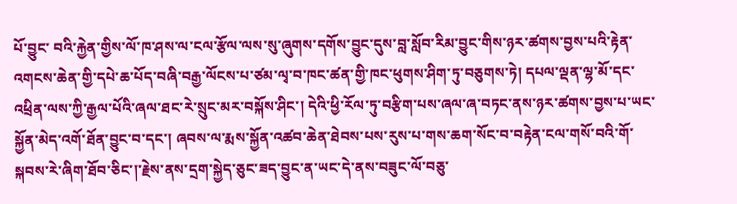པོ་བྱུང་ བའི་རྐྱེན་གྱིས་ལོ་ཁ་ཤས་ལ་ངལ་རྩོལ་ལས་སུ་ཞུགས་དགོས་བྱུང་དུས་བླ་སློབ་རིམ་བྱུང་གིས་ཉར་ཚགས་བྱས་པའི་རྟེན་འགངས་ཆེན་གྱི་དཔེ་ཆ་པོད་བཞི་བརྒྱ་ལོངས་པ་ཙམ་ལྭ་བ་ཁང་ཚན་གྱི་ཁང་ཕུགས་ཤིག་ཏུ་བཅུགས་ཏེ། དཔལ་ལྡན་ལྷ་མོ་དང་འཕྲིན་ལས་ཀྱི་རྒྱལ་པོའི་ཞལ་ཐང་རེ་སྲུང་མར་བསྐོས་ཤིང་། དེའི་ཕྱི་རོལ་ཏུ་བརྩིག་པས་ཞལ་ཞ་བཏང་ནས་ཉར་ཚགས་བྱས་པ་ཡང་སྐྱོན་མེད་འགོ་ཐོན་བྱུང་བ་དང་། ཞབས་ལ་རྨས་སྐྱོན་འཚབ་ཆེན་ཐེབས་པས་རུས་པ་གས་ཆག་སོང་བ་བརྟེན་ངལ་གསོ་བའི་གོ་སྐབས་རེ་ཞིག་ཐོབ་ཅིང་།་རྗེས་ནས་དྲག་སྐྱེད་ཅུང་ཟད་བྱུང་ན་ཡང་དེ་ནས་བཟུང་ལོ་བཅུ་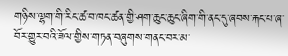གཉིས་ལྷག་གི་རིང་ཚ་བ་ཁང་ཚན་གྱི་ཤག་ཆུང་ཆུང་ཞིག་གི་ནང་དུ་ཞབས་རྐང་པ་ཞ་བོར་གྱུར་བའི་ཟོལ་གྱིས་གཏན་བཞུགས་གནང་བར་མ་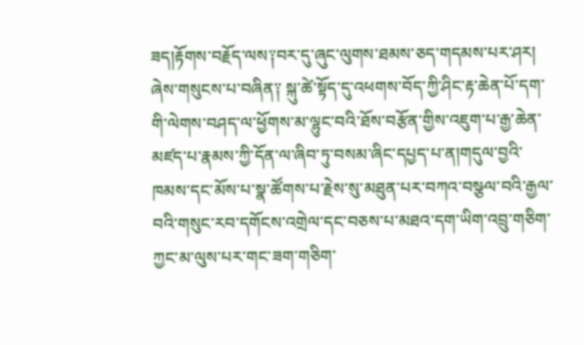ཟད།རྟོགས་བརྗོད་ལས༑བར་དུ་ཞུང་ལུགས་ཐམས་ཅད་གདམས་པར་ཤར། ཞེས་གསུངས་པ་བཞིན༑ སྐུ་ཚེ་སྟོད་དུ་འཕགས་བོད་ཀྱི་ཤིང་རྟ་ཆེན་པོ་དག་གི་ལེགས་བཤད་ལ་ཕྱོགས་མ་ལྷུང་བའི་ཐོས་བརྩོན་གྱིས་འཇུག་པ་རྒྱ་ཆེན་མཛད་པ་རྣམས་ཀྱི་དོན་ལ་ཞིབ་ཏུ་བསམ་ཞིང་དཔྱད་པ་ན།གདུལ་བྱའི་ཁམས་དང་མོས་པ་སྣ་ཚོགས་པ་རྗེས་སུ་མཐུན་པར་བཀའ་བསྩལ་བའི་རྒྱལ་བའི་གསུང་རབ་དགོངས་འགྲེལ་དང་བཅས་པ་མཐའ་དག་ཡིག་འབྲུ་གཅིག་ཀྱང་མ་ལུས་པར་གང་ཟག་གཅིག་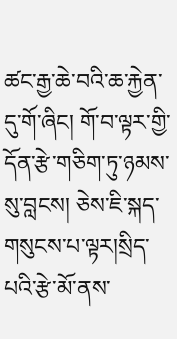ཚང་རྒྱ་ཆེ་བའི་ཆ་རྐྱེན་དུ་གོ་ཞིང། གོ་བ་ལྟར་གྱི་དོན་རྩེ་གཅིག་ཏུ་ཉམས་སུ་བླངས། ཅེས་ཇི་སྐད་གསུངས་པ་ལྟར།སྲིད་པའི་རྩེ་མོ་ནས་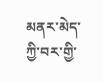མནར་མེད་ཀྱི་བར་གྱི་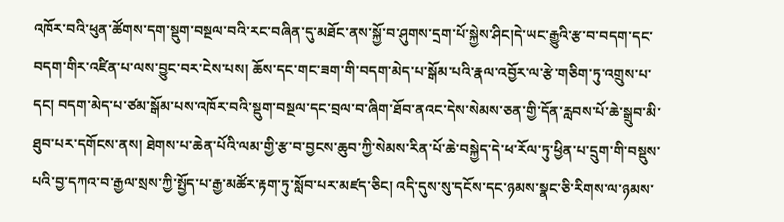འཁོར་བའི་ཕུན་ཚོགས་དག་སྡུག་བསྔལ་བའི་རང་བཞིན་དུ་མཐོང་ནས་སྐྱོ་བ་ཤུགས་དྲག་པོ་སྐྱེས་ཤིང།དེ་ཡང་རྒྱུའི་རྩ་བ་བདག་དང་བདག་གིར་འཛིན་པ་ལས་བྱུང་བར་ངེས་པས། ཆོས་དང་གང་ཟག་གི་བདག་མེད་པ་སྒོམ་པའི་རྣལ་འབྱོར་ལ་རྩེ་གཅིག་ཏུ་འགྲུས་པ་དང། བདག་མེད་པ་ཙམ་སྒོམ་པས་འཁོར་བའི་སྡུག་བསྔལ་དང་བྲལ་བ་ཞིག་ཐོབ་ནའང་དེས་སེམས་ཅན་གྱི་དོན་རླབས་པོ་ཆེ་སྒྲུབ་མི་ཐུབ་པར་དགོངས་ནས། ཐེགས་པ་ཆེན་པོའི་ལམ་གྱི་རྩ་བ་བྱངས་ཆུབ་ཀྱི་སེམས་རིན་པོ་ཆེ་བསྐྱེད་དེ་ཕ་རོལ་ཏུ་ཕྱིན་པ་དྲུག་གི་བསྡུས་པའི་བྱ་དཀའ་བ་རྒྱལ་སྲས་ཀྱི་སྤྱོད་པ་རྒྱ་མཚོར་རྟག་ཏུ་སློབ་པར་མཛད་ཅིང། འདི་དུས་སུ་དངོས་དང་ཉམས་སྣང་ཅི་རིགས་ལ་ཉམས་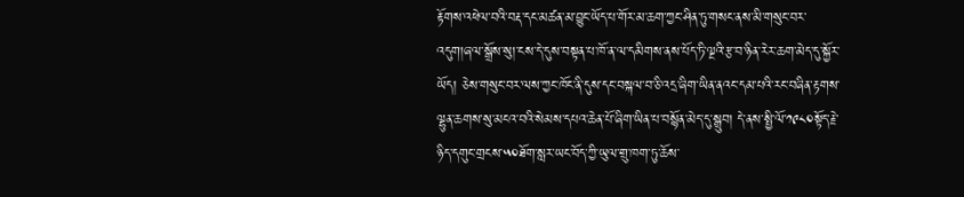རྟོགས་འཕེལ་བའི་བརྡ་དང་མཚན་མ་བྱུང་ཡོད་པ་གོར་མ་ཆག་ཀྱང་ཤིན་ཏུ་གསང་ནས་མི་གསུང་བར་འདུག།ཞལ་སྒྲོས་སུ།་ངས་དེ་དུས་བསྟན་པ་ཁོ་ན་ལ་དམིགས་ནས་པོད་ཏི་ལྔའི་རྩ་བ་ཉིན་རེར་ཆག་མེད་དུ་སྐྱོར་ཡོད། ཅེས་གསུང་བར་ལས་ཀྱང་ཁོང་ནི་དུས་དང་བསྐལ་བ་ཅི་འདྲ་ཞིག་ཡིན་ནའང་དམ་པའི་རང་བཞིན་རྟགས་ལྷུན་ཆགས་སུ་མངའ་བའི་སེམས་དཔའ་ཆེན་པོ་ཞིག་ཡིན་པ་བསྙོན་མེད་དུ་སྒྲུབ། དེ་ནས་སྤྱི་ལོ་༡༩༨༠སྟོད་རྗེ་ཉིད་དགུང་གྲངས་༥༠ཐོག་སླར་ཡང་བོད་ཀྱི་ཡུལ་གྲུ་ཁག་ཏུ་ཆོས་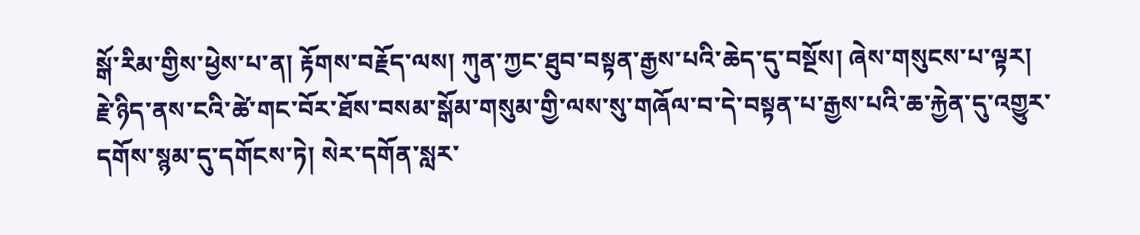སྒོ་རིམ་གྱིས་ཕྱེས་པ་ན། རྟོགས་བརྗོད་ལས། ཀུན་ཀྱང་ཐུབ་བསྟན་རྒྱས་པའི་ཆེད་དུ་བསྔོས། ཞེས་གསུངས་པ་ལྟར། རྗེ་ཉིད་ནས་ངའི་ཚེ་གང་བོར་ཐོས་བསམ་སྒོམ་གསུམ་གྱི་ལས་སུ་གཞོལ་བ་དེ་བསྟན་པ་རྒྱས་པའི་ཆ་རྐྱེན་དུ་འགྱུར་དགོས་སྙམ་དུ་དགོངས་ཏེ། སེར་དགོན་སླར་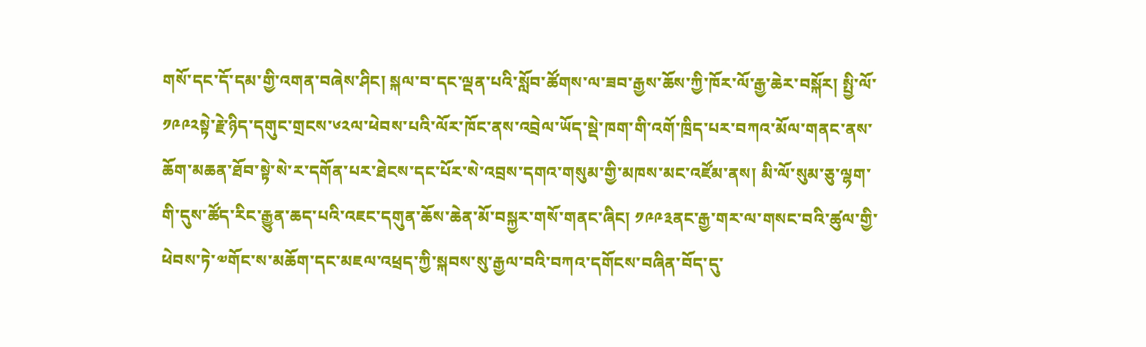གསོ་དང་དོ་དམ་གྱི་འགན་བཞེས་ཤིང། སྐལ་བ་དང་ལྡན་པའི་སློབ་ཚོགས་ལ་ཟབ་རྒྱས་ཆོས་ཀྱི་ཁོར་ལོ་རྒྱ་ཆེར་བསྐོར། སྤྱི་ལོ་༡༩༩༢སྟེ་རྗེ་ཉིད་དགུང་གྲངས་༦༢ལ་ཕེབས་པའི་ལོར་ཁོང་ནས་འབྲེལ་ཡོད་སྡེ་ཁག་གི་འགོ་ཁྲིད་པར་བཀའ་མོལ་གནང་ནས་ཆོག་མཆན་ཐོབ་སྟེ་སེ་ར་དགོན་པར་ཐེངས་དང་པོར་སེ་འབྲས་དགའ་གསུམ་གྱི་མཁས་མང་འཛོམ་ནས། མི་ལོ་སུམ་ཅུ་ལྷག་གི་དུས་ཚོད་རིང་རྒྱུན་ཆད་པའི་འཇང་དགུན་ཆོས་ཆེན་མོ་བསྐྱར་གསོ་གནང་ཞིང། ༡༩༩༣ནང་རྒྱ་གར་ལ་གསང་བའི་ཚུལ་གྱི་ཕེབས་ཏེ་༧གོང་ས་མཆོག་དང་མཇལ་འཕྲད་ཀྱི་སྐབས་སུ་རྒྱལ་བའི་བཀའ་དགོངས་བཞིན་བོད་དུ་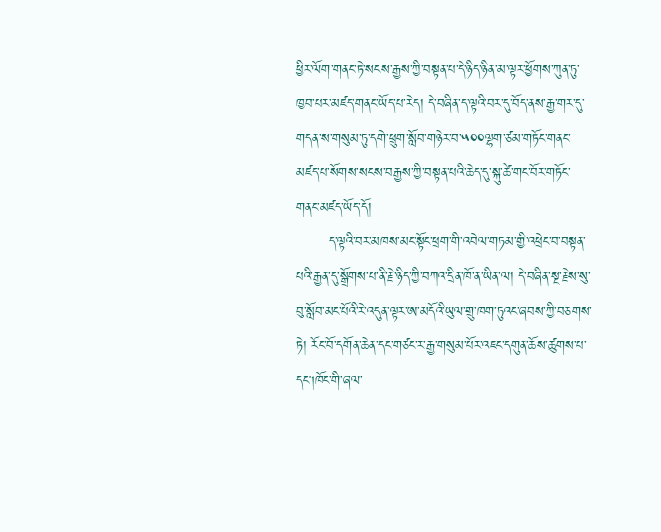ཕྱིར་ལོག་གནང་ཏེ་སངས་རྒྱས་ཀྱི་བསྟན་པ་དེ་ཉིད་ཉིན་མ་ལྟར་ཕྱོགས་ཀུན་ཏུ་ཁྱབ་པར་མཛད་གནང་ཡོད་པ་རེད། དེ་བཞིན་ད་ལྟའི་བར་དུ་བོད་ནས་རྒྱ་གར་དུ་གདན་ས་གསུམ་ཏུ་དགེ་ཕྲུག་སློབ་གཉེར་བ་༥༠༠ལྷག་ཙམ་གཏོང་གནང་མཛད་པ་སོགས་སངས་བརྒྱས་ཀྱི་བསྟན་པའི་ཆེད་དུ་སྐུ་ཚེ་གང་བོར་གཏོང་གནང་མཛད་ཡོད་དོ།
       ད་ལྟའི་བར་མཁས་མང་སྟོང་ཕྲག་གི་འབེལ་གཏམ་གྱི་འཕྲེང་བ་བསྟན་པའི་རྒྱན་དུ་སྒྲོགས་པ་ནི་རྗེ་ཉིད་ཀྱི་བཀའ་དྲིན་ཁོ་ན་ཡིན་ལ། དེ་བཞིན་སྔ་རྗེས་སུ་བུ་སློབ་མང་པོའི་རེ་འདུན་ལྟར་ཨ་མདོའི་ཡུལ་གྲུ་ཁག་ཏུའང་ཞབས་ཀྱི་བཅགས་ཏེ། རོང་བོ་དགོན་ཆེན་དང་གཙང་ར་རྒྱ་གསུམ་པོར་འཇང་དགུན་ཆོས་ཚུགས་པ་དང།ཁོང་གི་ཞལ་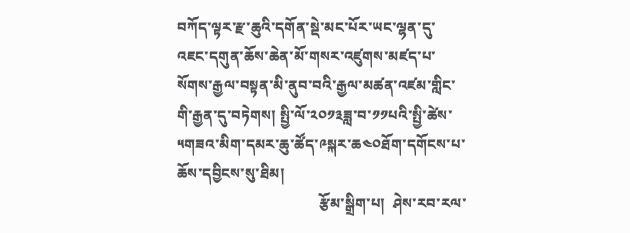བཀོད་ལྟར་རྫ་ཆུའི་དགོན་སྡེ་མང་པོར་ཡང་ལྷན་དུ་འཇང་དགུན་ཆོས་ཆེན་མོ་གསར་འཛུགས་མཛད་པ་སོགས་རྒྱལ་བསྟན་མི་ནུབ་བའི་རྒྱལ་མཚན་འཛམ་གླིང་གི་རྒྱན་དུ་བཏེགས། སྤྱི་ལོ་༢༠༡༣ཟླ་བ་༡༡པའི་སྤྱི་ཚེས་༥གཟའ་མིག་དམར་ཆུ་ཚོད་༩སྐར་ཆ༤༠ཐོག་དགོངས་པ་ཆོས་དབྱིངས་སུ་ཐིམ།
                                       རྩོམ་སྒྲིག་པ།  ཤེས་རབ་རལ་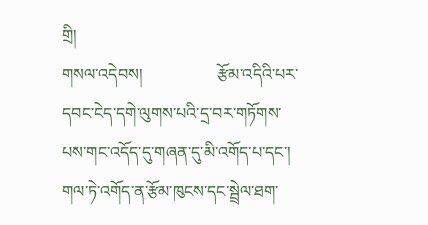གྲི།
གསལ་འདེབས།                  རྩོམ་འདིའི་པར་དབང་ངེད་དགེ་ལུགས་པའི་དྲ་བར་གཏོགས་པས་གང་འདོད་དུ་གཞན་དུ་མི་འགོད་པ་དང་། གལ་ཏེ་འགོད་ན་རྩོམ་ཁུངས་དང་སྦྲེལ་ཐག་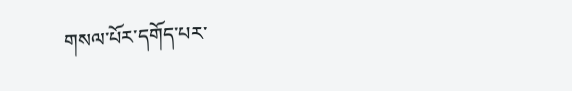གསལ་པོར་དགོད་པར་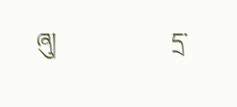ཞུ།                    དྲ་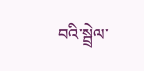བའི་སྦྲེལ་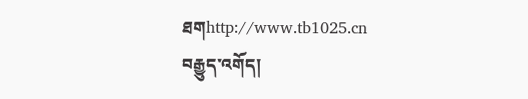ཐགhttp://www.tb1025.cn
བརྒྱུད་འགོད།